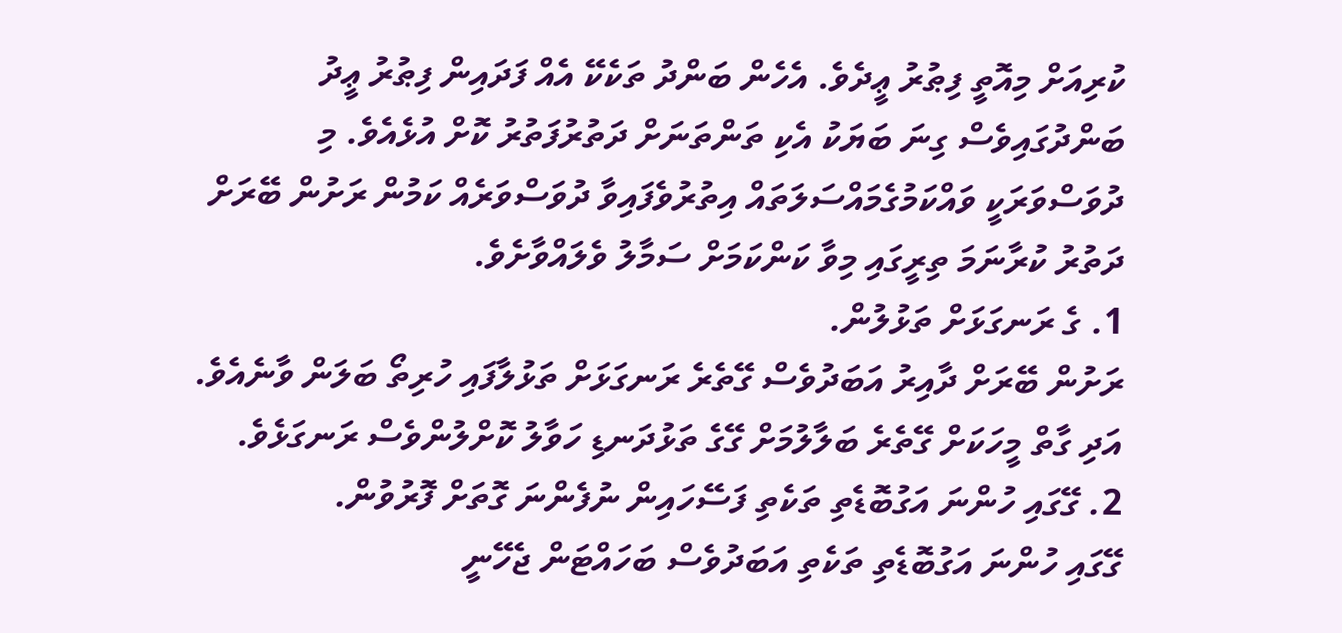ކުރިއަށް މިއޮތީ ފިޠުރު ޢީދެވެ. އެހެން ބަންދު ތަކެކޭ އެއް ފަދައިން ފިޠުރު ޢީދު ބަންދުގައިވެސް ގިނަ ބަޔަކު އެކި ތަންތަނަށް ދަތުރުފަތުރު ކޮށް އުޅެއެވެ. މި ދުވަސްވަރަކީ ވައްކަމުގެމައްސަލަތައް އިތުރުވެފައިވާ ދުވަސްވަރެއް ކަމުން ރަށުން ބޭރަށް ދަތުރު ކުރާނަމަ ތިރީގައި މިވާ ކަންކަމަށް ސަމާލު ވެލައްވާށެވެ.
1. ގެ ރަނގަޅަށް ތަޅުލުން.
ރަށުން ބޭރަށް ދާއިރު އަބަދުވެސް ގޭތެރެ ރަނގަޅަށް ތަޅުލާފައި ހުރިތޯ ބަލަން ވާނެއެވެ. އަދި ގާތް މީހަކަށް ގޭތެރެ ބަލާލުމަށް ގޭގެ ތަޅުދަނޑި ހަވާލު ކޮށްލުންވެސް ރަނގަޅެވެ.
2. ގޭގައި ހުންނަ އަގުބޮޑެތި ތަކެތި ފަސޭހައިން ނުފެންނަ ގޮތަށް ފޮރުވުން.
ގޭގައި ހުންނަ އަގުބޮޑެތި ތަކެތި އަބަދުވެސް ބަހައްޓަން ޖެހޭނީ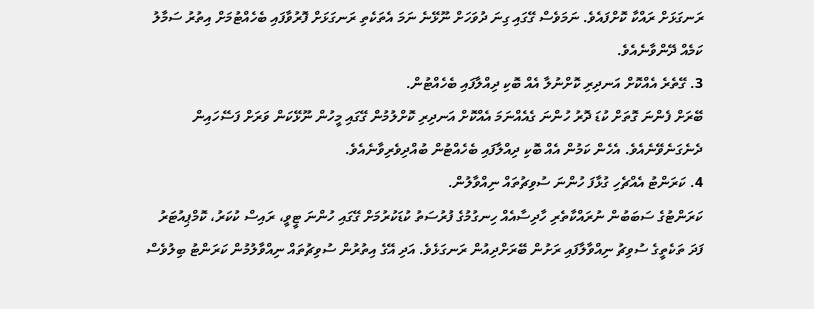ރަނގަޅަށް ރައްކާ ކޮށްފައެވެ. ނަމަވެސް ގޭގައި ގިނަ ދުވަހަށް ނޫޅޭނެ ނަމަ އެތަކެތި ރަނގަޅަށް ފޮރުވާފައި ބެހެއްޓުމަށް އިތުރު ސަމާލު ކަމެއް ދޭންވާނެއެވެ.
3. ގޭތެރެ އެއްކޮށް އަނދިރި ކޮށްނުލާ އެއް ބޮކި ދިއްލާފައި ބެހެއްޓުން.
ބޭރަށް ފެންނަ ގޮތަށް ކުޑަ ދޮރު ހުންނަ ގެއެއްނަމަ އެއްކޮށް އަނދިރި ކޮށްލުމުން ގޭގައި މީހުން ނޫޅޭކަން ވަރަށް ފަސޭހައިން ދެނެގަނެވޭނެއެވެ. އެހެން ކަމުން އެއް ބޮކި ދިއްލާފައި ބެހެއްޓުން ބުއްދިވެރިވާނެއެވެ.
4. ކަރަންޓު އެއްޗެހި ގުޅާފަ ހުންނަ ސުވިޗުތައް ނިއްވާލުން.
ކަރަންޓުގެ ސަބަބުން ނުރައްކާތެރި ހާދިސާއެއް ހިނގުމުގެ ފުރުސަތު ކުޑަކުރުމަށް ގޭގައި ހުންނަ ޓީވީ، ރައިސް ކުކަރު، ކޮމްޕިއުޓަރު ފަދަ ތަކެތީގެ ސުވިޗު ނިއްވާލާފައި ރަށުން ބޭރަށްދިއުން ރަނގަޅެވެ. އަދި އޭގެ އިތުރުން ސުވިޗުތައް ނިއްވާލުމުން ކަރަންޓު ބިލުވެސް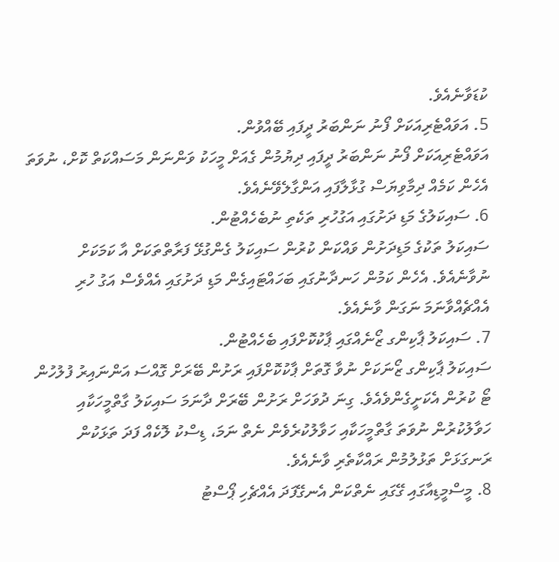ކުޑަވާނެއެވެ.
5. އަވައްޓެރިއަކަށް ފޯނު ނަންބަރު ދީފައި ބޭއްވުން.
އަވައްޓެރިއަކަށް ފޯނު ނަންބަރު ދީފައި ދިޔުމުން ގެއަށް މީހަކު ވަންނަން މަސައްކަތް ކޮށް، ނުވަތަ އެހެން ކަމެއް ދިމާވިޔަސް ގުޅާލާފައި އަންގާލެވޭނެއެވެ.
6. ސައިކަލުގެ މަޑި ދަށުގައި އަގުހުރި ތަކެތި ނުބެހެއްޓުން.
ސައިކަލު ތަކުގެ މަޑިދަށުން ވައްކަން ކުރުން ސައިކަލު ގެންގުޅޭ ފަރާތްތަކަށް އާ ކަމަކަށް ނުވާނެއެވެ. އެހެން ކަމުން ހަނދާނުގައި ބަހައްޓައިގެން މަޑި ދަށުގައި އެއްވެސް އަގު ހުރި އެއްޗެއްވާނަމަ ނަގަން ވާނެއެވެ.
7. ސައިކަލު ޕާކިންގ ޒޯނެއްގައި ޕާކުކޮށްފައި ބެހެއްޓުން.
ސައިކަލު ޕާކިންގ ޒޯނަކަށް ނުވާ ގޮތަށް ޕާކުކޮށްފައި ރަށުން ބޭރަށް ގޮއްސަ އަންނައިރު ފުލުހުން ޓޯ ކުރުން އެކަށީގެންވެއެވެ. ގިނަ ދުވަހަށް ރަށުން ބޭރަށް ދާނަމަ ސައިކަލު ގާތްމީހަކާއި ހަވާލުކުރުން ނުވަތަ ގާތްމީހަކާއި ހަވާލުކުރެވެން ނެތް ނަމަ، ޑިސްކު ލޮކެއް ފަދަ ތަޅަކުން ރަނގަޅަށް ތަޅުލުމުން ރައްކާތެރި ވާނެއެވެ.
8. މީސްމީޑިއާގައި ގޭގައި ނެތްކަން އެނގޭފަދަ އެއްޗެހި ޕޯސްޓު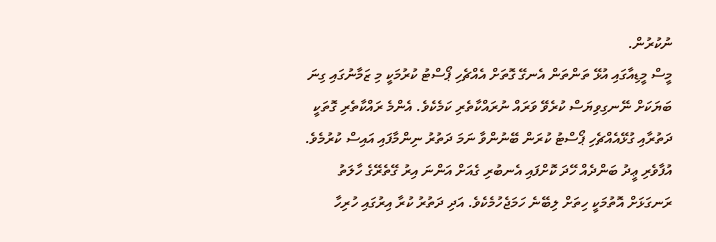ނުކުރުން.
މީސް މީޑިއާގައި އުޅޭ ތަންތަން އެނގޭ ގޮތަށް އެއްޗެހި ޕޯސްޓު ކުރުމަކީ މި ޒަމާނުގައި ގިނަ ބަޔަކަށް ނޭނގިވިޔަސް ކުރެވޭ ވަރައް ނުރައްކާތެރި ކަމެކެވެ. އެންމެ ރައްކާތެރި ގޮތަކީ ދަތުރާއި ގުޅޭއެއްޗެހި ޕޯސްޓު ކުރަން ބޭނުންވާ ނަމަ ދަތުރު ނިންމާފައި އައިސް ކުރުމެވެ.
އުފާވެރި ޢީދު ބަންދެއް ހޭދަ ކޮށްފައި އެނބުރި ގެއަށް އަންނަ އިރު ގޭތެރޭގެ ހާލަތު ރަނގަޅަށް އޮތުމަކީ ހިތަށް ލިބޭނެ ހަމަޖެހުމެކެވެ. އަދި ދަތުރު ކުރާ އިރުގައި ހުރިހާ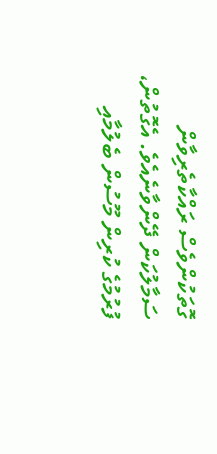ގޮތަކުންވެސް ރައްކާތެރިވާން ސަމާލުކަން ދޭންވާނެއެވެ. އެގޮތުން، ފުރުމުގެ ކުރިން މޫސުން ބެލުމާއި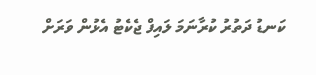ކަނޑު ދަތުރު ކުރާނަމަ ލައިފް ޖެކެޓު އެޅުން ވަރަށް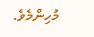މުހިންމެވެ.